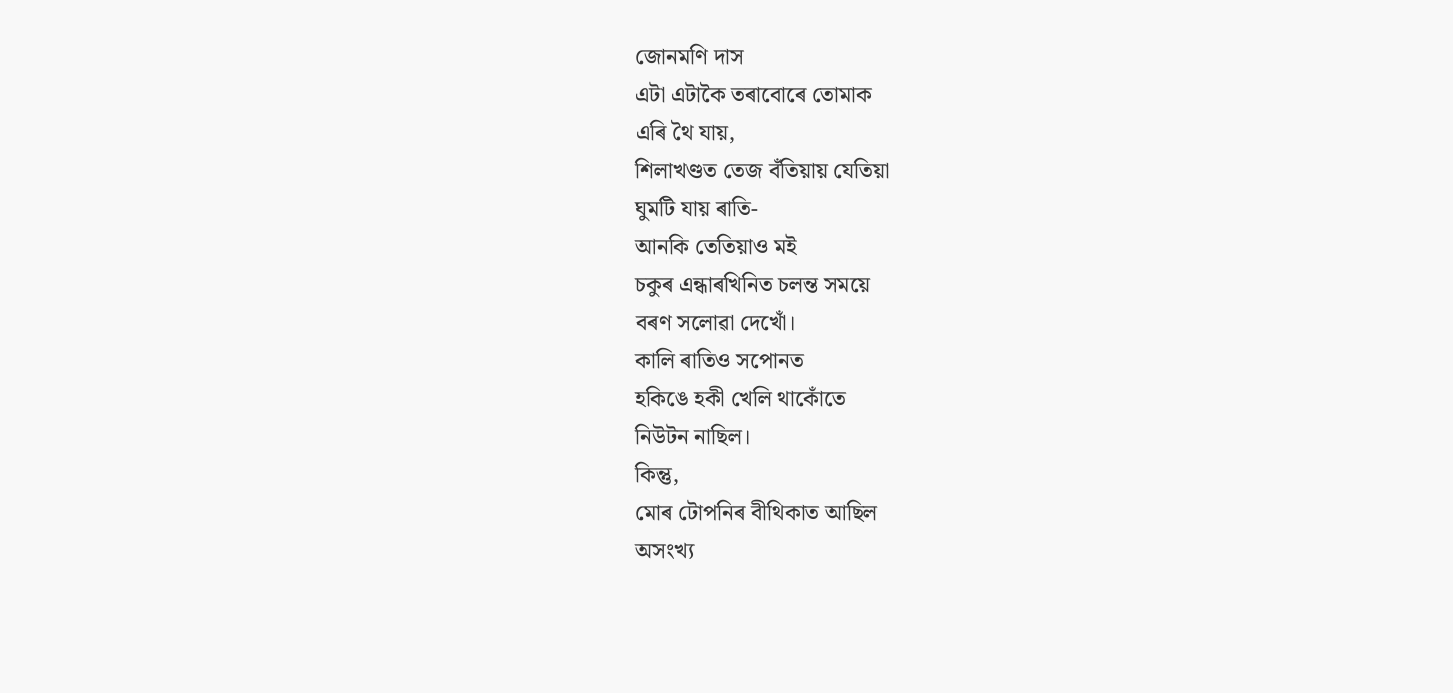জোনমণি দাস
এটা এটাকৈ তৰাবোৰে তোমাক
এৰি থৈ যায়,
শিলাখণ্ডত তেজ বঁতিয়ায় যেতিয়া
ঘুমটি যায় ৰাতি-
আনকি তেতিয়াও মই
চকুৰ এন্ধাৰখিনিত চলন্ত সময়ে
বৰণ সলোৱা দেখোঁ।
কালি ৰাতিও সপোনত
হকিঙে হকী খেলি থাকোঁতে
নিউটন নাছিল।
কিন্তু,
মোৰ টোপনিৰ বীথিকাত আছিল
অসংখ্য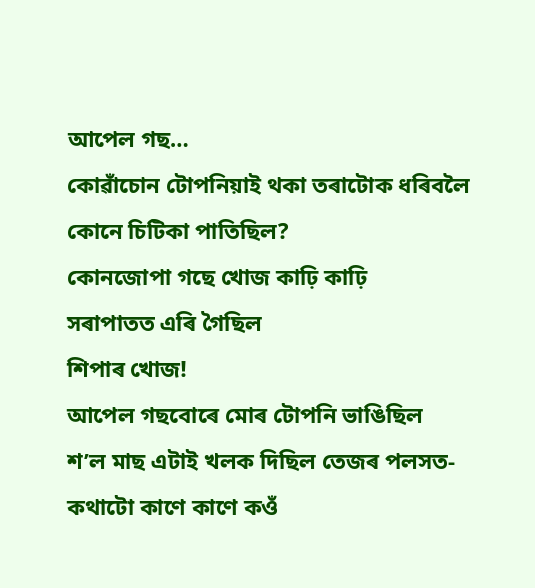আপেল গছ…
কোৱাঁচোন টোপনিয়াই থকা তৰাটোক ধৰিবলৈ
কোনে চিটিকা পাতিছিল?
কোনজোপা গছে খোজ কাঢ়ি কাঢ়ি
সৰাপাতত এৰি গৈছিল
শিপাৰ খোজ!
আপেল গছবোৰে মোৰ টোপনি ভাঙিছিল
শ’ল মাছ এটাই খলক দিছিল তেজৰ পলসত-
কথাটো কাণে কাণে কওঁ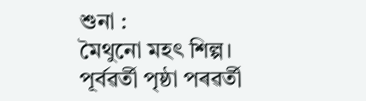শুনা :
মৈথুনো মহৎ শিল্প।
পূৰ্বৱৰ্তী পৃষ্ঠা পৰৱৰ্তী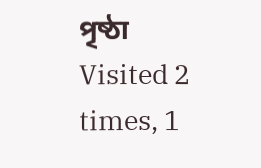পৃষ্ঠা
Visited 2 times, 1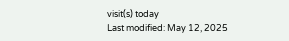visit(s) today
Last modified: May 12, 2025